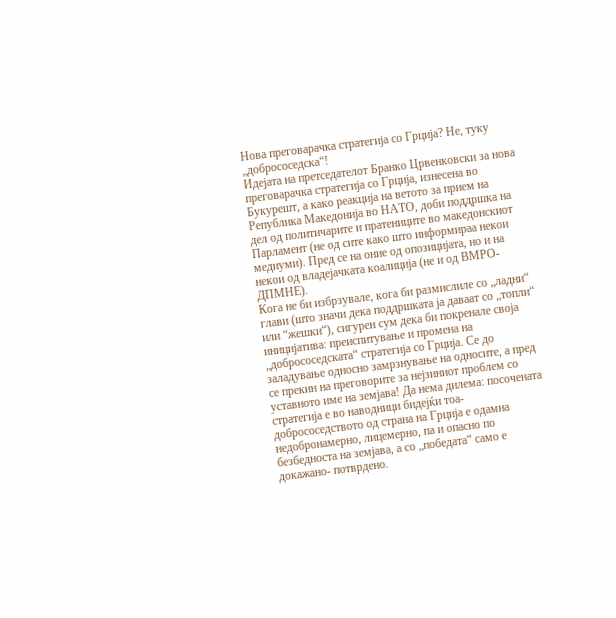Нова преговарачка стратегија со Грција? Не, туку „добрососедска“!
Идејата на претседателот Бранко Црвенковски за нова преговарачка стратегија со Грција, изнесена во Букурешт, а како реакција на ветото за прием на Република Македонија во НАТО, доби поддршка на дел од политичарите и пратениците во македонскиот Парламент (не од сите како што информираа некои медиуми). Пред се на оние од опозицијата, но и на некои од владејачката коалиција (не и од ВМРО-ДПМНЕ).
Кога не би избрзувале, кога би размислиле со „ладни“ глави (што значи дека поддршката ја даваат со „топли“ или “жешки“), сигурен сум дека би покренале своја иницијатива: преиспитување и промена на „добрососедската“ стратегија со Грција. Се до заладување односно замрзнување на односите, а пред се прекин на преговорите за нејзиниот проблем со уставното име на земјава! Да нема дилема: посочената стратегија е во наводници бидејќи тоа- добрососедството од страна на Грција е одамна недобронамерно, лицемерно, па и опасно по безбедноста на земјава, а со „победата“ само е докажано- потврдено.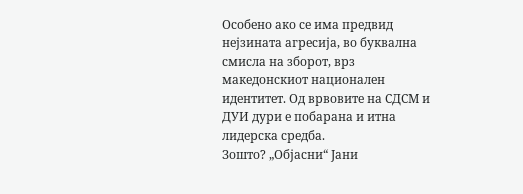Особено ако се има предвид нејзината агресија, во буквална смисла на зборот, врз македонскиот национален идентитет. Од врвовите на СДСМ и ДУИ дури е побарана и итна лидерска средба.
Зошто? „Објасни“ Јани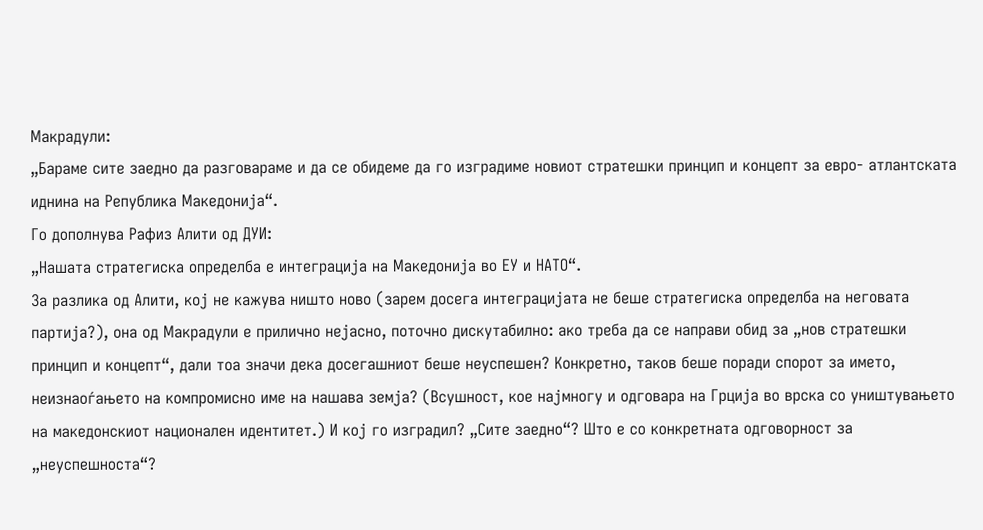Макрадули:
„Бараме сите заедно да разговараме и да се обидеме да го изградиме новиот стратешки принцип и концепт за евро- атлантската иднина на Република Македонија“.
Го дополнува Рафиз Алити од ДУИ:
„Нашата стратегиска определба е интеграција на Македонија во ЕУ и НАТО“.
За разлика од Алити, кој не кажува ништо ново (зарем досега интеграцијата не беше стратегиска определба на неговата партија?), она од Макрадули е прилично нејасно, поточно дискутабилно: ако треба да се направи обид за „нов стратешки принцип и концепт“, дали тоа значи дека досегашниот беше неуспешен? Конкретно, таков беше поради спорот за името, неизнаоѓањето на компромисно име на нашава земја? (Всушност, кое најмногу и одговара на Грција во врска со уништувањето на македонскиот национален идентитет.) И кој го изградил? „Сите заедно“? Што е со конкретната одговорност за „неуспешноста“?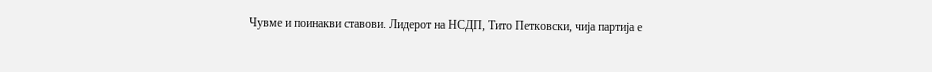Чувме и поинакви ставови. Лидерот на НСДП, Тито Петковски, чија партија е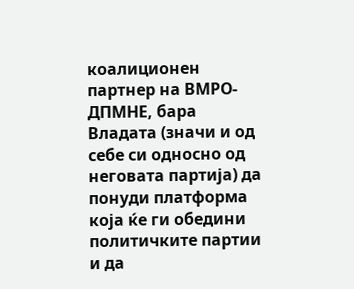коалиционен партнер на ВМРО-ДПМНЕ, бара Владата (значи и од себе си односно од неговата партија) да понуди платформа која ќе ги обедини политичките партии и да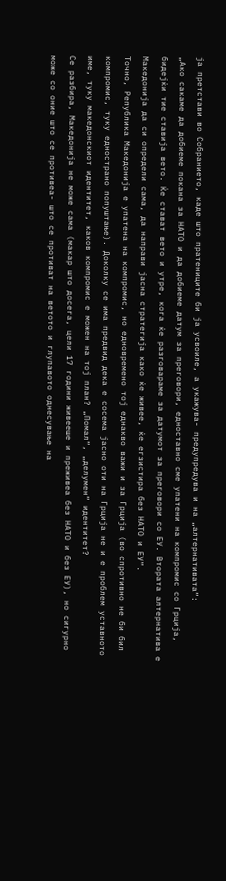ја претстави во Собранието, каде што пратениците би ја усвоиле, а укажува- предупредува и на „алтернативата“:
„Ако сакаме да добиеме покана за НАТО и да добиеме датум за преговори, едноставно сме упатени на компромис со Грција, бидејќи тие ставија вето. Ќе стават вето и утре, кога ќе разговараме за датумот за преговори со ЕУ. Втората алтернатива е Македонија да си определи сама, да направи јасна стратегија како ќе живее, ќе егзистира без НАТО и ЕУ“.
Точно, Република Македонија е упатена на компромис, но едновремено тој еднакво важи и за Грција (во спротивно не би бил компромис, туку еднострано попуштање). Доколку се има предвид дека е сосема јасно оти на Грција не и е проблем уставното име, туку македонскиот идентитет, каков компромис е можен на тој план? „Помал“, „делумен“ идентитет?
Се разбира, Македонија не може сама (макар што досега, цели 17 години живееше и преживеа без НАТО и без ЕУ), но сигурно може со оние што се противеа- што се противат на ветото и глупавото однесување на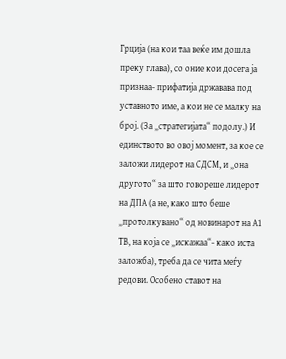Грција (на кои таа веќе им дошла преку глава), со оние кои досега ја признаа- прифатија државава под уставното име, а кои не се малку на број. (За „стратегијата“ подолу.) И единството во овој момент, за кое се заложи лидерот на СДСМ, и „она другото“ за што говореше лидерот на ДПА (а не, како што беше „протолкувано“ од новинарот на А1 ТВ, на која се „искажаа“- како иста заложба), треба да се чита меѓу редови. Особено ставот на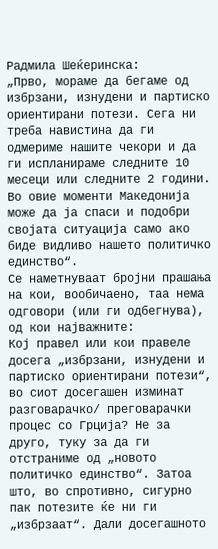Радмила Шеќеринска:
„Прво, мораме да бегаме од избрзани, изнудени и партиско ориентирани потези. Сега ни треба навистина да ги одмериме нашите чекори и да ги испланираме следните 10 месеци или следните 2 години. Во овие моменти Македонија може да ја спаси и подобри својата ситуација само ако биде видливо нашето политичко единство“.
Се наметнуваат бројни прашања на кои, вообичаено, таа нема одговори (или ги одбегнува), од кои најважните:
Кој правел или кои правеле досега „избрзани, изнудени и партиско ориентирани потези“, во сиот досегашен изминат разговарачко/ преговарачки процес со Грција? Не за друго, туку за да ги отстраниме од „новото политичко единство“. Затоа што, во спротивно, сигурно пак потезите ќе ни ги „избрзаат“. Дали досегашното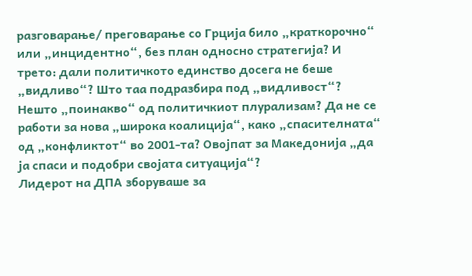разговарање/ преговарање со Грција било „краткорочно“ или „инцидентно“, без план односно стратегија? И трето: дали политичкото единство досега не беше „видливо“? Што таа подразбира под „видливост“? Нешто „поинакво“ од политичкиот плурализам? Да не се работи за нова „широка коалиција“, како „спасителната“ од „конфликтот“ во 2001-та? Овојпат за Македонија „да ја спаси и подобри својата ситуација“?
Лидерот на ДПА зборуваше за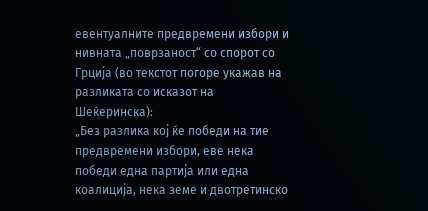евентуалните предвремени избори и нивната „поврзаност“ со спорот со Грција (во текстот погоре укажав на разликата со исказот на Шеќеринска):
„Без разлика кој ќе победи на тие предвремени избори, еве нека победи една партија или една коалиција, нека земе и двотретинско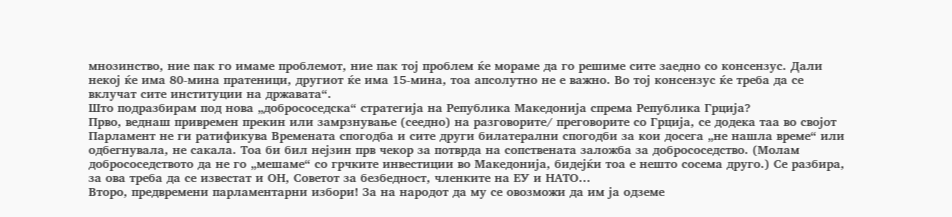мнозинство, ние пак го имаме проблемот, ние пак тој проблем ќе мораме да го решиме сите заедно со консензус. Дали некој ќе има 80-мина пратеници, другиот ќе има 15-мина, тоа апсолутно не е важно. Во тој консензус ќе треба да се вклучат сите институции на државата“.
Што подразбирам под нова „добрососедска“ стратегија на Република Македонија спрема Република Грција?
Прво, веднаш привремен прекин или замрзнување (сеедно) на разговорите/ преговорите со Грција, се додека таа во својот Парламент не ги ратификува Времената спогодба и сите други билатерални спогодби за кои досега „не нашла време“ или одбегнувала, не сакала. Тоа би бил нејзин прв чекор за потврда на сопствената заложба за добрососедство. (Молам добрососедството да не го „мешаме“ со грчките инвестиции во Македонија, бидејќи тоа е нешто сосема друго.) Се разбира, за ова треба да се известат и ОН, Советот за безбедност, членките на ЕУ и НАТО…
Второ, предвремени парламентарни избори! За на народот да му се овозможи да им ја одземе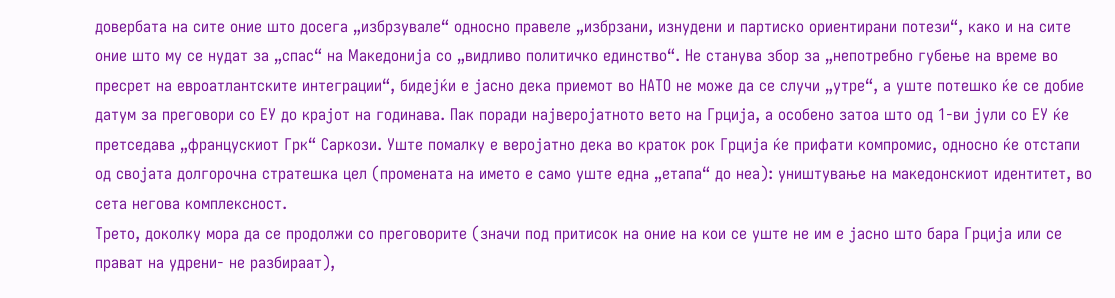довербата на сите оние што досега „избрзувале“ односно правеле „избрзани, изнудени и партиско ориентирани потези“, како и на сите оние што му се нудат за „спас“ на Македонија со „видливо политичко единство“. Не станува збор за „непотребно губење на време во пресрет на евроатлантските интеграции“, бидејќи е јасно дека приемот во НАТО не може да се случи „утре“, а уште потешко ќе се добие датум за преговори со ЕУ до крајот на годинава. Пак поради најверојатното вето на Грција, а особено затоа што од 1-ви јули со ЕУ ќе претседава „францускиот Грк“ Саркози. Уште помалку е веројатно дека во краток рок Грција ќе прифати компромис, односно ќе отстапи од својата долгорочна стратешка цел (промената на името е само уште една „етапа“ до неа): уништување на македонскиот идентитет, во сета негова комплексност.
Трето, доколку мора да се продолжи со преговорите (значи под притисок на оние на кои се уште не им е јасно што бара Грција или се прават на удрени- не разбираат),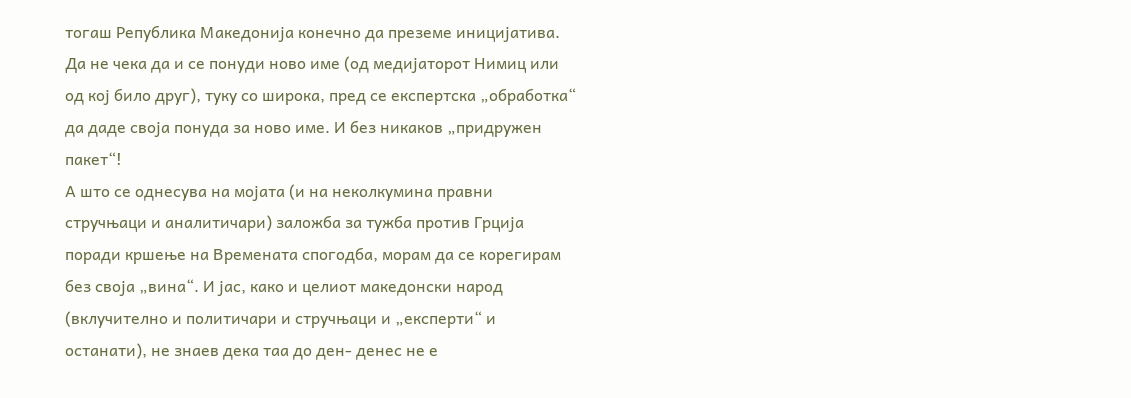тогаш Република Македонија конечно да преземе иницијатива. Да не чека да и се понуди ново име (од медијаторот Нимиц или од кој било друг), туку со широка, пред се експертска „обработка“ да даде своја понуда за ново име. И без никаков „придружен пакет“!
А што се однесува на мојата (и на неколкумина правни стручњаци и аналитичари) заложба за тужба против Грција поради кршење на Времената спогодба, морам да се корегирам без своја „вина“. И јас, како и целиот македонски народ (вклучително и политичари и стручњаци и „експерти“ и останати), не знаев дека таа до ден- денес не е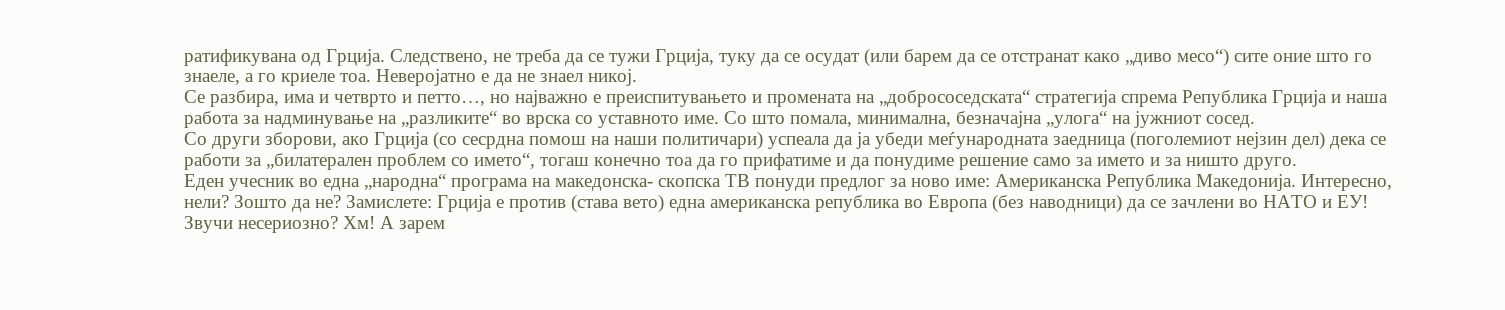ратификувана од Грција. Следствено, не треба да се тужи Грција, туку да се осудат (или барем да се отстранат како „диво месо“) сите оние што го знаеле, а го криеле тоа. Неверојатно е да не знаел никој.
Се разбира, има и четврто и петто…, но најважно е преиспитувањето и промената на „добрососедската“ стратегија спрема Република Грција и наша работа за надминување на „разликите“ во врска со уставното име. Со што помала, минимална, безначајна „улога“ на јужниот сосед.
Со други зборови, ако Грција (со сесрдна помош на наши политичари) успеала да ја убеди меѓународната заедница (поголемиот нејзин дел) дека се работи за „билатерален проблем со името“, тогаш конечно тоа да го прифатиме и да понудиме решение само за името и за ништо друго.
Еден учесник во една „народна“ програма на македонска- скопска ТВ понуди предлог за ново име: Американска Република Македонија. Интересно, нели? Зошто да не? Замислете: Грција е против (става вето) една американска република во Европа (без наводници) да се зачлени во НАТО и ЕУ! Звучи несериозно? Хм! А зарем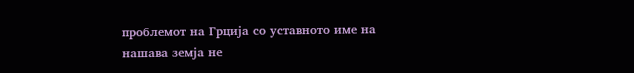проблемот на Грција со уставното име на нашава земја не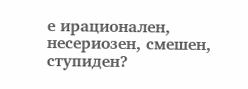е ирационален, несериозен, смешен, ступиден?